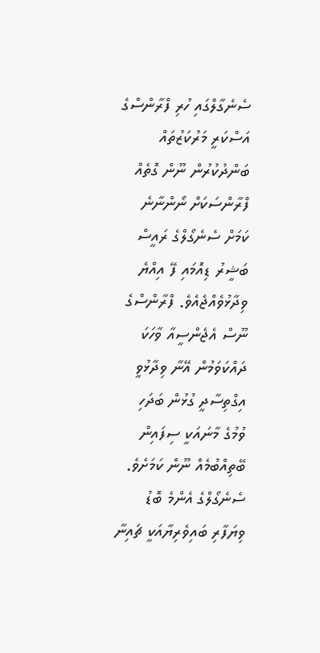ސެނެގާލްގައި ހުރި ފްރާންސްގެ އަސްކަރީ މަރުކަޒުތައް ބަންދުކުރުން ނޫން ގޮތެއް ފްރާންސަކަށް ނޯންނާނެ ކަމަށް ސެނެގޯލްގެ ރައީސް ބަޝީރު ޑިއޮމައި ފޭ އިއްޔެ ވިދާޅުވެއްޖެއެވެ. ފްރާންސްގެ ނޫސް އެޖެންސީއާ ވާހަކަ ދައްކަވަމުން އޭނާ ވިދާޅުވީ އިގްތިސާދީ ގުޅުން ބަދަހި ވުމުގެ މާނައަކީ ސިފައިން ބޭތިއްބުމެއް ނޫން ކަމަށެވެ. ސެނެގޯލްގެ އެންމެ ބޮޑު ވިޔަފާރި ބައިވެރިޔާއަކީ ޗައިނާ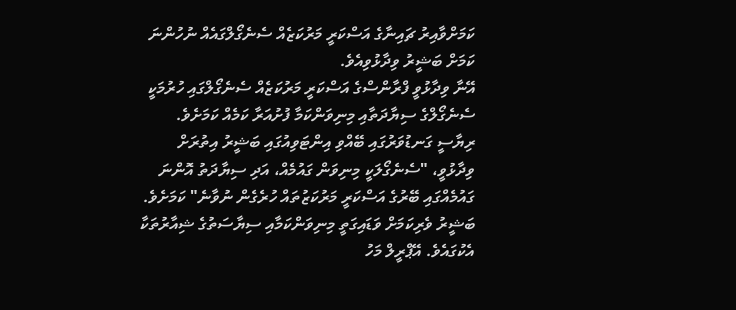ކަމަށްވާއިރު ޗައިނާގެ އަސްކަރީ މަރުކަޒެއް ސެނެގޯލްގައެއް ނުހުންނަ ކަމަށް ބަޝީރު ވިދާޅުވިއެވެ.
އޭނާ ވިދާޅުވީ ފްރާންސްގެ އަސްކަރީ މަރުކަޒެއް ސެނެގޯލްގައި ހުރުމަކީ ސެނެގޯލްގެ ސިޔާދަތާއި މިނިވަންކަމާ ފުށުއަރާ ކަމެއް ކަމަށެވެ.
ރިޔާސީ ގަނޑުވަރުގައި ބޭއްވި އިންޓަވިއުގައި ބަޝީރު އިތުރަށް ވިދާޅުވީ، "ސެނެގޯލަކީ މިނިވަން ގައުމެއް، އަދި ސިޔާދަތު އޮންނަ ގައުމެއްގައި ބޭރުގެ އަސްކަރީ މަރުކަޒުތައް ހުރެގެން ނުވާނެ" ކަމަށެވެ.
ބަޝީރު ވެރިކަމަށް ވަޑައިގަތީ މިނިވަންކަމާއި ސިޔާސަތުގެ ޝިއާރުތަކާ އެކުގައެވެ. އޭޕްރީލް މަހު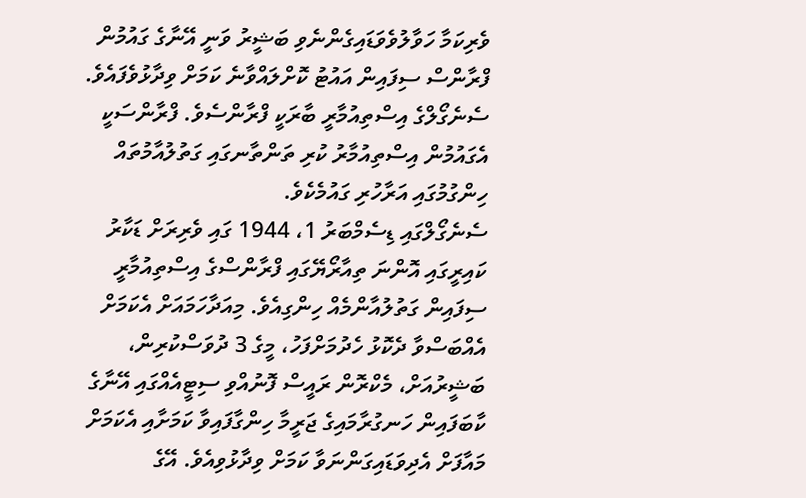ވެރިކަމާ ހަވާލުވެވަޑައިގެންނެވި ބަޝީރު ވަނީ އޭނާގެ ގައުމުން ފްރާންސް ސިފައިން އައުޓު ކޮށްލައްވާނެ ކަމަށް ވިދާޅުވެފައެވެ.
ސެނެގޯލްގެ އިސްތިއުމާރީ ބާރަކީ ފްރާންސެވެ. ފްރާންސަކީ އެގައުމުން އިސްތިއުމާރު ކުރި ތަންތާނގައި ގަތުލުއާމުތައް ހިންގުމުގައި އަރާހުރި ގައުމެކެވެ.
ސެނެގޯލްގައި ޑިސެމްބަރު 1، 1944 ގައި ވެރިރަށް ޑަކާރު ކައިރީގައި އޮންނަ ތިއާރޯޔޭގައި ފްރާންސްގެ އިސްތިއުމާރީ ސިފައިން ގަތުލުއާންމެއް ހިންގިއެވެ. މިއަދާހަމައަށް އެކަމަށް އެއްބަސްވާ ދެކޮޅު ހެދުމަށްފަހު، މީގެ 3 ދުވަސްކުރިން، ބަޝީރުއަށް، މެކްރޮން ރައީސް ފޮނުއްވި ސިޓީއެއްގައި އޭނާގެ ކާބަފައިން ހަނގުރާމައިގެ ޖަރީމާ ހިންގާފައިވާ ކަމަށާއި އެކަމަށް މައާފަށް އެދިވަޑައިގަންނަވާ ކަމަށް ވިދާޅުވިއެވެ. އޭގެ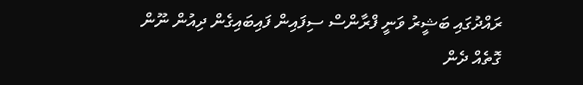ރައްދުގައި ބަޝީރު ވަނީ ފްރާންސް ސިފައިން ފައިބައިގެން ދިއުން ނޫން ގޮތެއް ދެން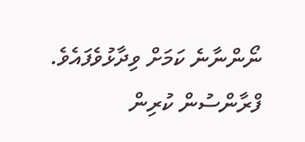ނޯންނާނެ ކަމަށް ވިދާޅުވެފައެވެ.
ފްރާންސުން ކުރިން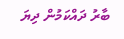ބާރު ދައްކަމުން ދިޔަ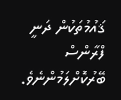ޤައުމުތަކުން ދަނީ ފްރާންސް ބޭރުކޮށްލަމުންނެވެ.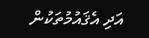އަދި އެޤައުމުތަކުން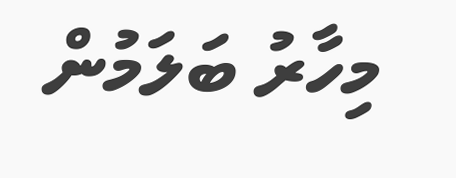މިހާރު ބަލަމުން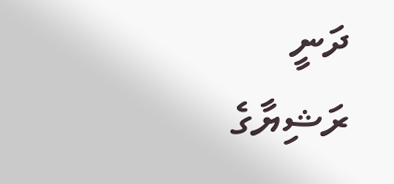ދަނީ ރަޝިޔާގެ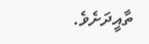ތާއީދަށެވެ.